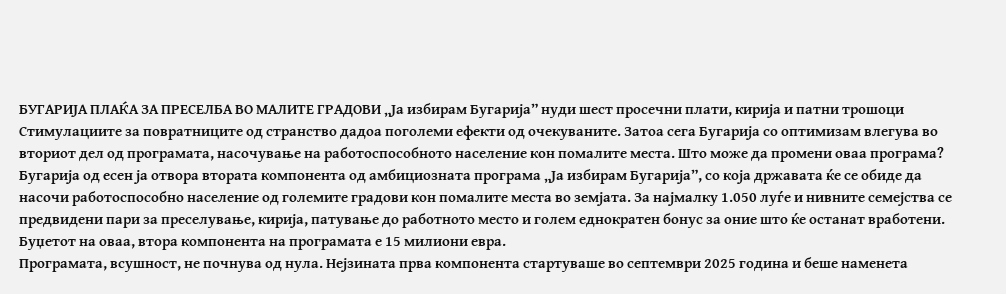БУГАРИЈА ПЛАЌА ЗА ПРЕСЕЛБА ВО МАЛИТЕ ГРАДОВИ „Ја избирам Бугарија” нуди шест просечни плати, кирија и патни трошоци
Стимулациите за повратниците од странство дадоа поголеми ефекти од очекуваните. Затоа сега Бугарија со оптимизам влегува во вториот дел од програмата, насочување на работоспособното население кон помалите места. Што може да промени оваа програма?
Бугарија од есен ја отвора втората компонента од амбициозната програма „Ја избирам Бугарија”, со која државата ќе се обиде да насочи работоспособно население од големите градови кон помалите места во земјата. За најмалку 1.050 луѓе и нивните семејства се предвидени пари за преселување, кирија, патување до работното место и голем еднократен бонус за оние што ќе останат вработени. Буџетот на оваа, втора компонента на програмата е 15 милиони евра.
Програмата, всушност, не почнува од нула. Нејзината прва компонента стартуваше во септември 2025 година и беше наменета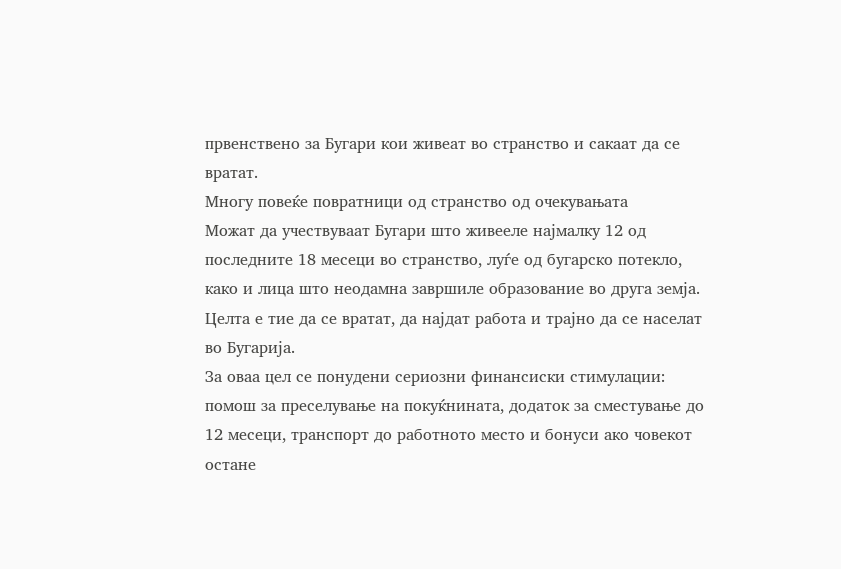првенствено за Бугари кои живеат во странство и сакаат да се вратат.
Многу повеќе повратници од странство од очекувањата
Можат да учествуваат Бугари што живееле најмалку 12 од последните 18 месеци во странство, луѓе од бугарско потекло, како и лица што неодамна завршиле образование во друга земја. Целта е тие да се вратат, да најдат работа и трајно да се населат во Бугарија.
За оваа цел се понудени сериозни финансиски стимулации: помош за преселување на покуќнината, додаток за сместување до 12 месеци, транспорт до работното место и бонуси ако човекот остане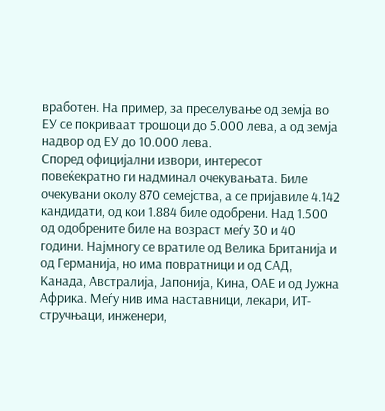вработен. На пример, за преселување од земја во ЕУ се покриваат трошоци до 5.000 лева, а од земја надвор од ЕУ до 10.000 лева.
Според официјални извори, интересот повеќекратно ги надминал очекувањата. Биле очекувани околу 870 семејства, а се пријавиле 4.142 кандидати, од кои 1.884 биле одобрени. Над 1.500 од одобрените биле на возраст меѓу 30 и 40 години. Најмногу се вратиле од Велика Британија и од Германија, но има повратници и од САД, Канада, Австралија, Јапонија, Кина, ОАЕ и од Јужна Африка. Меѓу нив има наставници, лекари, ИТ-стручњаци, инженери,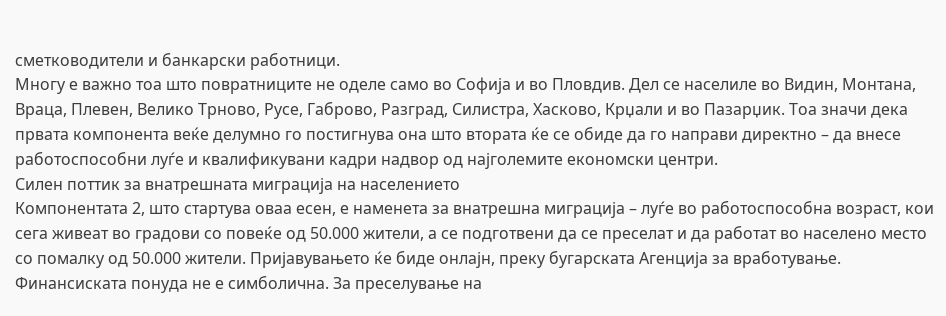сметководители и банкарски работници.
Многу е важно тоа што повратниците не оделе само во Софија и во Пловдив. Дел се населиле во Видин, Монтана, Враца, Плевен, Велико Трново, Русе, Габрово, Разград, Силистра, Хасково, Крџали и во Пазарџик. Тоа значи дека првата компонента веќе делумно го постигнува она што втората ќе се обиде да го направи директно – да внесе работоспособни луѓе и квалификувани кадри надвор од најголемите економски центри.
Силен поттик за внатрешната миграција на населението
Компонентата 2, што стартува оваа есен, е наменета за внатрешна миграција – луѓе во работоспособна возраст, кои сега живеат во градови со повеќе од 50.000 жители, а се подготвени да се преселат и да работат во населено место со помалку од 50.000 жители. Пријавувањето ќе биде онлајн, преку бугарската Агенција за вработување.
Финансиската понуда не е симболична. За преселување на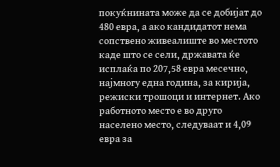покуќнината може да се добијат до 480 евра, а ако кандидатот нема сопствено живеалиште во местото каде што се сели, државата ќе исплаќа по 207,58 евра месечно, најмногу една година, за кирија, режиски трошоци и интернет. Ако работното место е во друго населено место, следуваат и 4,09 евра за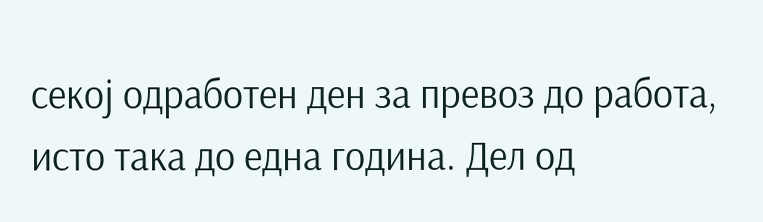секој одработен ден за превоз до работа, исто така до една година. Дел од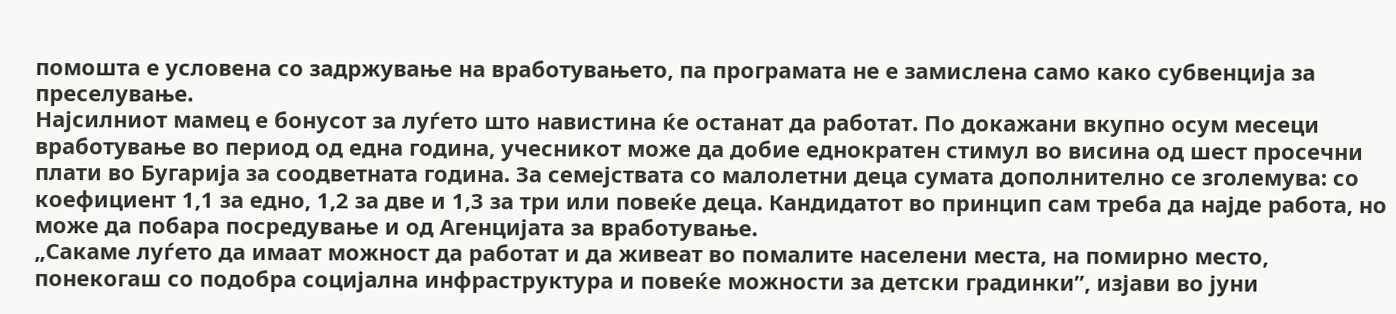помошта е условена со задржување на вработувањето, па програмата не е замислена само како субвенција за преселување.
Најсилниот мамец е бонусот за луѓето што навистина ќе останат да работат. По докажани вкупно осум месеци вработување во период од една година, учесникот може да добие еднократен стимул во висина од шест просечни плати во Бугарија за соодветната година. За семејствата со малолетни деца сумата дополнително се зголемува: со коефициент 1,1 за едно, 1,2 за две и 1,3 за три или повеќе деца. Кандидатот во принцип сам треба да најде работа, но може да побара посредување и од Агенцијата за вработување.
„Сакаме луѓето да имаат можност да работат и да живеат во помалите населени места, на помирно место, понекогаш со подобра социјална инфраструктура и повеќе можности за детски градинки”, изјави во јуни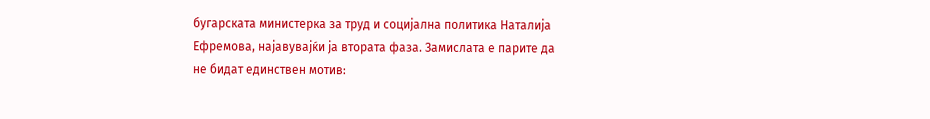бугарската министерка за труд и социјална политика Наталија Ефремова, најавувајќи ја втората фаза. Замислата е парите да не бидат единствен мотив: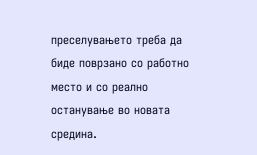преселувањето треба да биде поврзано со работно место и со реално останување во новата средина.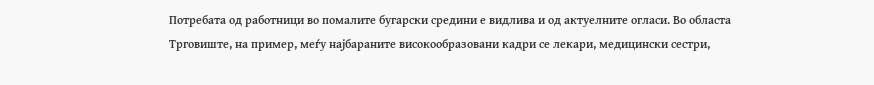Потребата од работници во помалите бугарски средини е видлива и од актуелните огласи. Во областа Трговиште, на пример, меѓу најбараните високообразовани кадри се лекари, медицински сестри,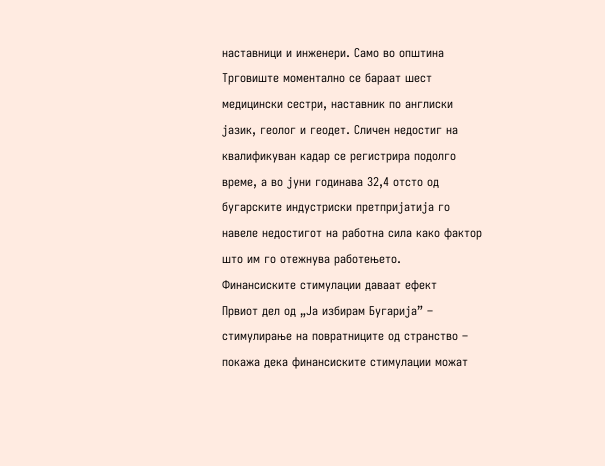наставници и инженери. Само во општина Трговиште моментално се бараат шест медицински сестри, наставник по англиски јазик, геолог и геодет. Сличен недостиг на квалификуван кадар се регистрира подолго време, а во јуни годинава 32,4 отсто од бугарските индустриски претпријатија го навеле недостигот на работна сила како фактор што им го отежнува работењето.
Финансиските стимулации даваат ефект
Првиот дел од „Ја избирам Бугарија” – стимулирање на повратниците од странство – покажа дека финансиските стимулации можат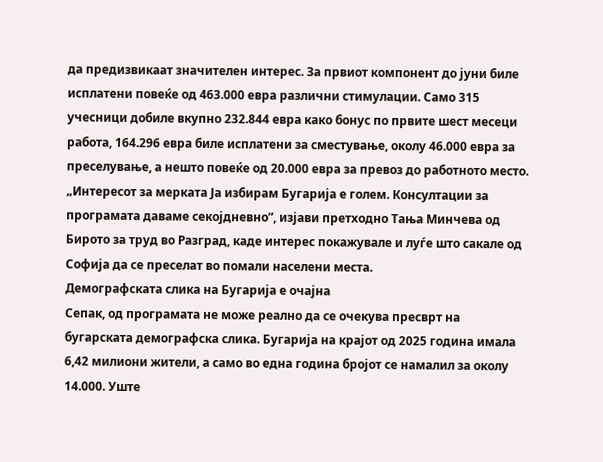да предизвикаат значителен интерес. За првиот компонент до јуни биле исплатени повеќе од 463.000 евра различни стимулации. Само 315 учесници добиле вкупно 232.844 евра како бонус по првите шест месеци работа, 164.296 евра биле исплатени за сместување, околу 46.000 евра за преселување, а нешто повеќе од 20.000 евра за превоз до работното место.
„Интересот за мерката Ја избирам Бугарија е голем. Консултации за програмата даваме секојдневно”, изјави претходно Тања Минчева од Бирото за труд во Разград, каде интерес покажувале и луѓе што сакале од Софија да се преселат во помали населени места.
Демографската слика на Бугарија е очајна
Сепак, од програмата не може реално да се очекува пресврт на бугарската демографска слика. Бугарија на крајот од 2025 година имала 6,42 милиони жители, а само во една година бројот се намалил за околу 14.000. Уште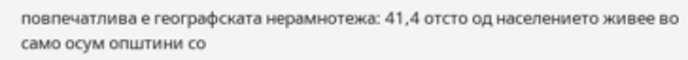повпечатлива е географската нерамнотежа: 41,4 отсто од населението живее во само осум општини со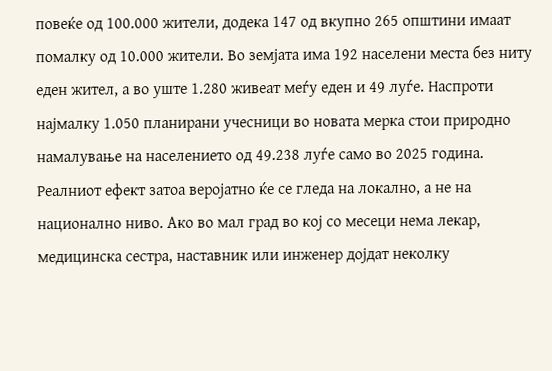повеќе од 100.000 жители, додека 147 од вкупно 265 општини имаат помалку од 10.000 жители. Во земјата има 192 населени места без ниту еден жител, а во уште 1.280 живеат меѓу еден и 49 луѓе. Наспроти најмалку 1.050 планирани учесници во новата мерка стои природно намалување на населението од 49.238 луѓе само во 2025 година.
Реалниот ефект затоа веројатно ќе се гледа на локално, а не на национално ниво. Ако во мал град во кој со месеци нема лекар, медицинска сестра, наставник или инженер дојдат неколку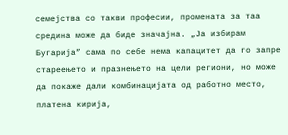семејства со такви професии, промената за таа средина може да биде значајна. „Ја избирам Бугарија” сама по себе нема капацитет да го запре стареењето и празнењето на цели региони, но може да покаже дали комбинацијата од работно место, платена кирија,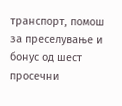транспорт, помош за преселување и бонус од шест просечни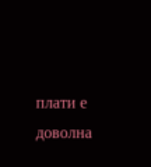плати е доволна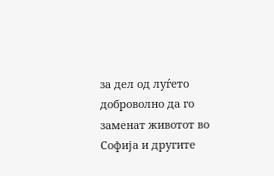за дел од луѓето доброволно да го заменат животот во Софија и другите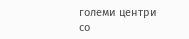големи центри со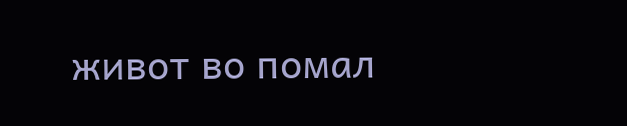живот во помал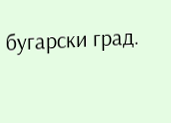бугарски град.